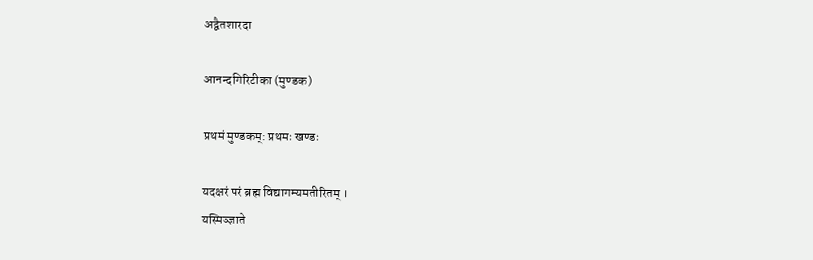अद्वैतशारदा

आनन्दगिरिटीका (मुण्डक)

प्रथमं मुण्डकम्: प्रथमः खण्डः

यदक्षरं परं ब्रह्म विद्यागम्यमतीरितम् ।
यस्मिञ्ज्ञाते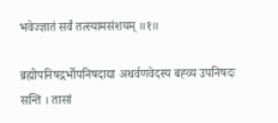भवेज्ज्ञातं सर्वं तत्स्यामसंशयम् ॥१॥

ब्रह्मोपनिषद्गर्भोपनिषदाद्या अथर्वणवेदस्य बह्व्य उपनिषदः सन्ति । तासां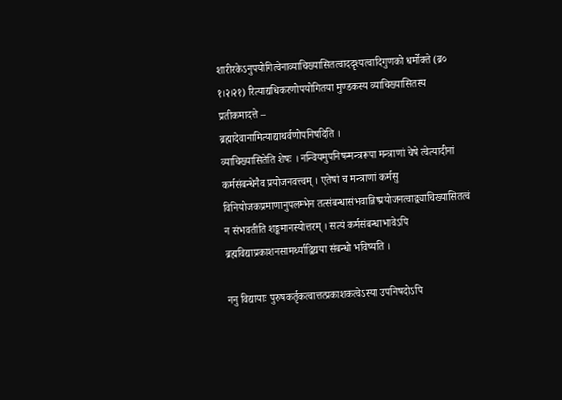शारीरकेऽनुपयोगित्वेनाव्याचिख्यासितत्वाददृश्यत्वादिगुणको धर्मोक्ते (ब्र० १।२।२१) रित्याद्यधिकरणोपयोगितया मुण्डकस्य व्याचिख्यासितस्य प्रतीकमादत्ते –
ब्रह्मादेवानामित्याद्याथर्वणोपनिषदिति ।
व्याचिख्यासितेति शेषः । नन्वियमुपनिषन्मन्त्ररूपा मन्त्राणां चेषे त्वेत्यादीनां कर्मसंबन्धेनैव प्रयोजनवत्त्वम् । एतेषां च मन्त्राणां कर्मसु विनियोजकप्रमाणानुपलम्भेन तत्संबन्धासंभवान्निष्प्रयोजनत्वाद्व्याचिख्यासितत्वं न संभवतीति शङ्कमानस्योत्तरम् । सत्यं कर्मसंबन्धाभावेऽपि ब्रह्मविद्याप्रकाशनसामर्थ्याद्विद्यया संबन्धो भविष्यति ।

ननु विद्यायाः पुरुषकर्तृकत्वात्तत्प्रकाशकत्वेऽस्या उपनिषदोऽपि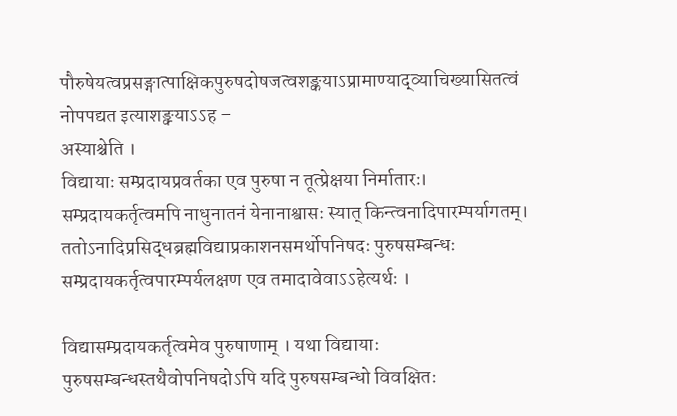पौरुषेयत्वप्रसङ्गात्पाक्षिकपुरुषदोषजत्वशङ्कयाऽप्रामाण्याद्व्याचिख्यासितत्वं नोपपद्यत इत्याशङ्क्याऽऽह –
अस्याश्चेति ।
विद्यायाः सम्प्रदायप्रवर्तका एव पुरुषा न तूत्प्रेक्षया निर्मातारः। सम्प्रदायकर्तृत्वमपि नाधुनातनं येनानाश्वासः स्यात् किन्त्वनादिपारम्पर्यागतम्। ततोऽनादिप्रसिद्धब्रह्मविद्याप्रकाशनसमर्थोपनिषदः पुरुषसम्बन्धः सम्प्रदायकर्तृत्वपारम्पर्यलक्षण एव तमादावेवाऽऽहेत्यर्थः ।

विद्यासम्प्रदायकर्तृत्वमेव पुरुषाणाम् । यथा विद्यायाः पुरुषसम्बन्धस्तथैवोपनिषदोऽपि यदि पुरुषसम्बन्धो विवक्षितः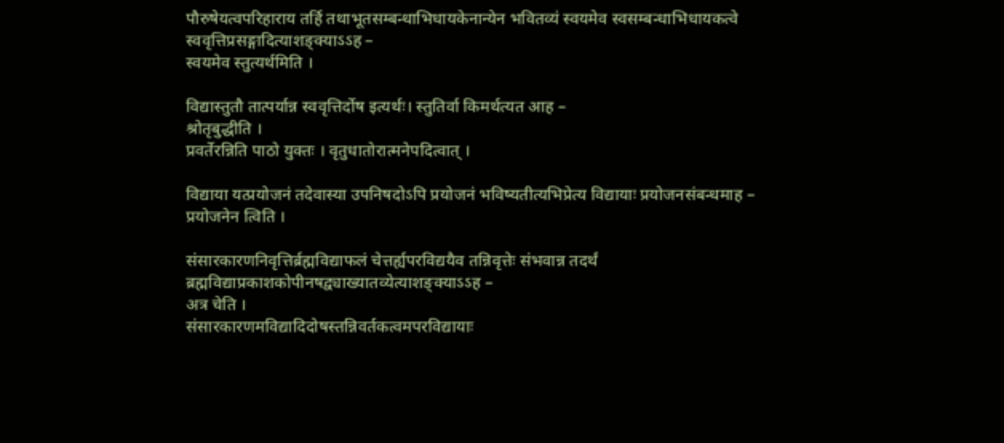पौरुषेयत्वपरिहाराय तर्हि तथाभूतसम्बन्धाभिधायकेनान्येन भवितव्यं स्वयमेव स्वसम्बन्धाभिधायकत्वे स्ववृत्तिप्रसङ्गादित्याशङ्क्याऽऽह –
स्वयमेव स्तुत्यर्थमिति ।

विद्यास्तुतौ तात्पर्यान्न स्ववृत्तिर्दोष इत्यर्थः। स्तुतिर्वा किमर्थत्यत आह –
श्रोतृबुद्धीति ।
प्रवर्तेरन्निति पाठो युक्तः । वृतुधातोरात्मनेपदित्वात् ।

विद्याया यत्प्रयोजनं तदेवास्या उपनिषदोऽपि प्रयोजनं भविष्यतीत्यभिप्रेत्य विद्यायाः प्रयोजनसंबन्धमाह –
प्रयोजनेन त्विति ।

संसारकारणनिवृत्तिर्ब्रह्मविद्याफलं चेत्तर्ह्यपरविद्ययैव तन्निवृत्तेः संभवान्न तदर्थं ब्रह्मविद्याप्रकाशकोपीनषद्व्याख्यातव्येत्याशङ्क्याऽऽह –
अत्र चेति ।
संसारकारणमविद्यादिदोषस्तन्निवर्तकत्वमपरविद्यायाः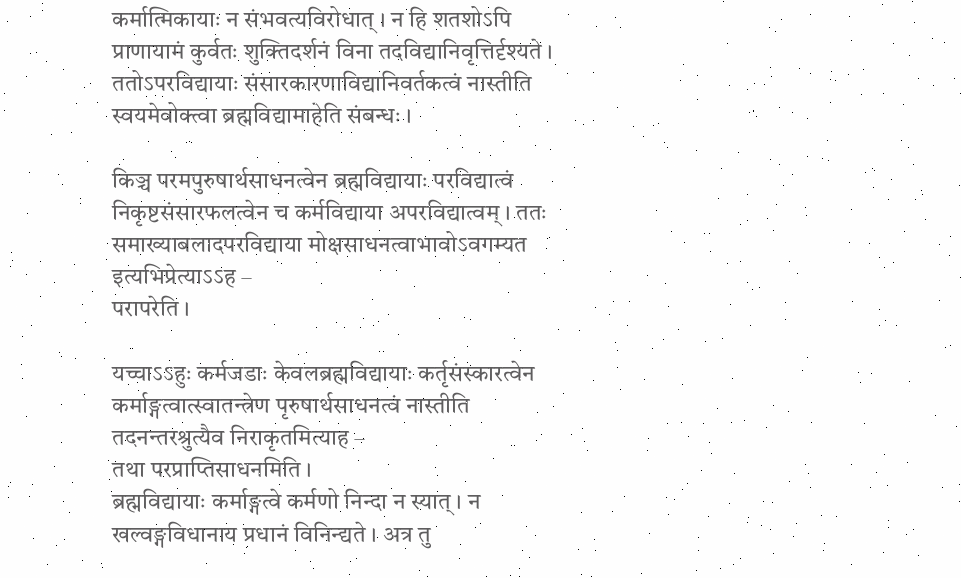कर्मात्मिकायाः न संभवत्यविरोधात् । न हि शतशोऽपि प्राणायामं कुर्वतः शुक्तिदर्शनं विना तदविद्यानिवृत्तिर्दृश्यते । ततोऽपरविद्यायाः संसारकारणाविद्यानिवर्तकत्वं नास्तीति स्वयमेवोक्त्वा ब्रह्मविद्यामाहेति संबन्धः ।

किञ्च परमपुरुषार्थसाधनत्वेन ब्रह्मविद्यायाः परविद्यात्वं निकृष्टसंसारफलत्वेन च कर्मविद्याया अपरविद्यात्वम् । ततः समाख्याबलादपरविद्याया मोक्षसाधनत्वाभावोऽवगम्यत इत्यभिप्रेत्याऽऽह –
परापरेति ।

यच्चाऽऽहुः कर्मजडाः केवलब्रह्मविद्यायाः कर्तृसंस्कारत्वेन कर्माङ्गत्वात्स्वातन्त्रेण पृरुषार्थसाधनत्वं नास्तीति तदनन्तरश्रुत्यैव निराकृतमित्याह –
तथा परप्राप्तिसाधनमिति ।
ब्रह्मविद्यायाः कर्माङ्गत्वे कर्मणो निन्दा न स्यात् । न खल्वङ्गविधानाय प्रधानं विनिन्द्यते । अत्र तु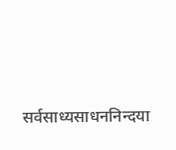सर्वसाध्यसाधननिन्दया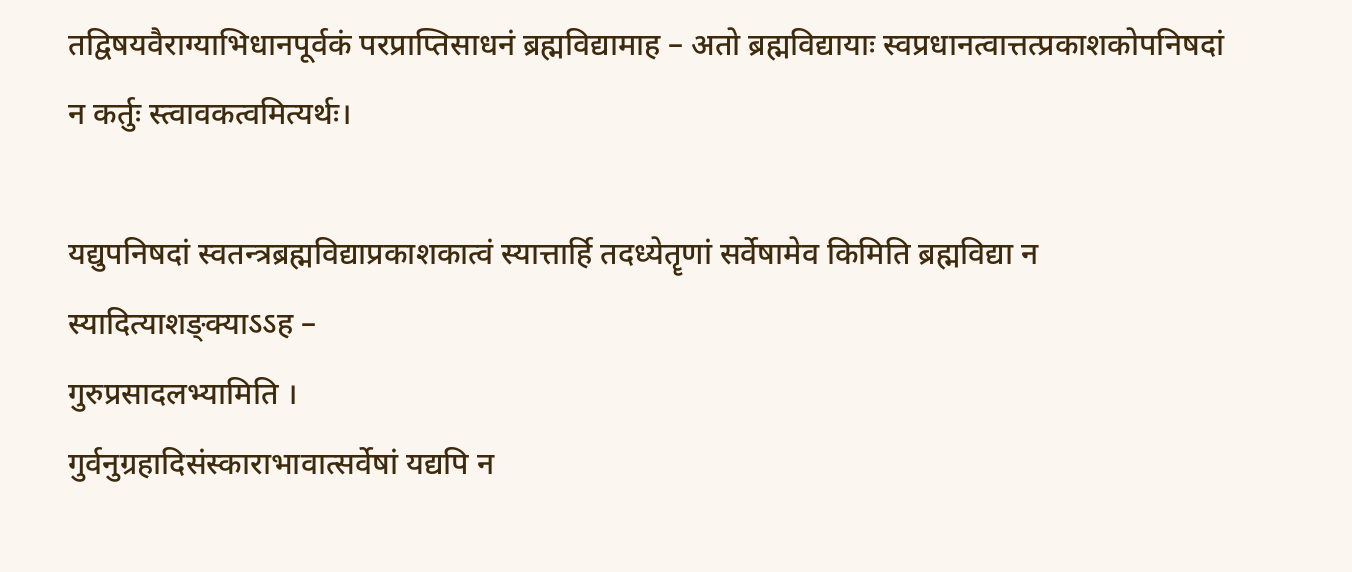तद्विषयवैराग्याभिधानपूर्वकं परप्राप्तिसाधनं ब्रह्मविद्यामाह – अतो ब्रह्मविद्यायाः स्वप्रधानत्वात्तत्प्रकाशकोपनिषदां न कर्तुः स्त्वावकत्वमित्यर्थः।

यद्युपनिषदां स्वतन्त्रब्रह्मविद्याप्रकाशकात्वं स्यात्तार्हि तदध्येतॄणां सर्वेषामेव किमिति ब्रह्मविद्या न स्यादित्याशङ्क्याऽऽह –
गुरुप्रसादलभ्यामिति ।
गुर्वनुग्रहादिसंस्काराभावात्सर्वेषां यद्यपि न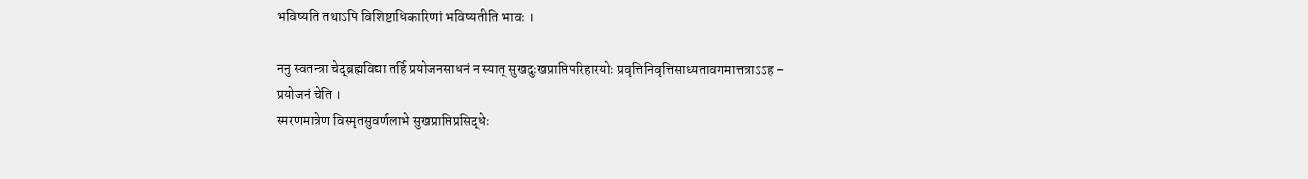भविष्यति तथाऽपि विशिष्टाधिकारिणां भविष्यतीति भावः ।

ननु स्वतन्त्रा चेद्ब्रह्मविद्या तर्हि प्रयोजनसाधनं न स्यात् सुखदुःखप्राप्तिपरिहारयोः प्रवृत्तिनिवृत्तिसाध्यतावगमात्तत्राऽऽह –
प्रयोजनं चेति ।
स्मरणमात्रेण विस्मृतसुवर्णलाभे सुखप्राप्तिप्रसिद्धेः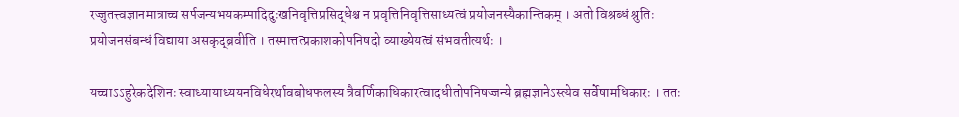रज्जुतत्त्वज्ञानमात्राच्च सर्पजन्यभयकम्पादिदुःखनिवृत्तिप्रसिद्धेश्च न प्रवृत्तिनिवृत्तिसाध्यत्वं प्रयोजनस्यैकान्तिकम् । अतो विश्रब्धं श्रुतिः प्रयोजनसंबन्धं विद्याया असकृद्ब्रवीति । तस्मात्तत्प्रकाशकोपनिषदो व्याख्येयत्वं संभवतीत्यर्थः ।

यच्चाऽऽहुरेकदेशिनः स्वाध्यायाध्ययनविधेरर्थावबोधफलस्य त्रैवर्णिकाधिकारत्वादधीतोपनिषज्जन्ये ब्रह्मज्ञानेऽस्त्येव सर्वेषामधिकारः । ततः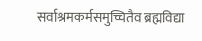सर्वाश्रमकर्मसमुच्चितैव ब्रह्मविद्या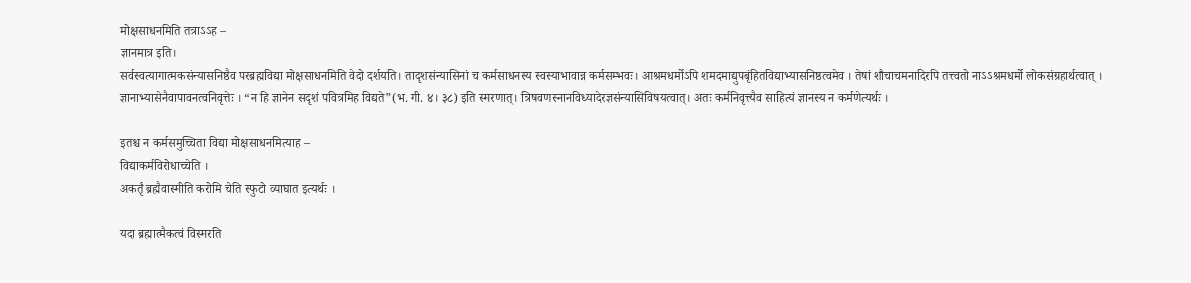मोक्षसाधनमिति तत्राऽऽह –
ज्ञानमात्र इति।
सर्वस्वत्यागात्मकसंन्यासनिष्ठैव परब्रह्मविद्या मोक्षसाधनमिति वेदो दर्शयति। तादृशसंन्यासिनां च कर्मसाधनस्य स्वस्याभावान्न कर्मसम्भवः। आश्रमधर्मोऽपि शमदमाद्युपबृंहितविद्याभ्यासनिष्ठत्वमेव । तेषां शौचाचमनादिरपि तत्त्वतो नाऽऽश्रमधर्मो लोकसंग्रहार्थत्वात् । ज्ञानाभ्यासेनैवापावनत्वनिवृत्तेः । “न हि ज्ञानेन सदृशं पवित्रमिह विद्यते”(भ. गी. ४। ३८) इति स्मरणात्। त्रिषवणस्नानविध्यादेरज्ञसंन्यासिविषयत्वात्। अतः कर्मनिवृत्त्यैव साहित्यं ज्ञानस्य न कर्मणेत्यर्थः ।

इतश्च न कर्मसमुच्चिता विद्या मोक्षसाधनमित्याह –
विद्याकर्मविरोधाच्चेति ।
अकर्तृं ब्रह्मैवास्मीति करोमि चेति स्फुटो व्याघात इत्यर्थः ।

यदा ब्रह्मात्मैकत्वं विस्मरति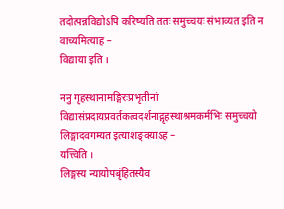तदोत्पन्नविद्योऽपि करिष्यति ततः समुच्चयः संभाव्यत इति न वाच्यमित्याह –
विद्याया इति ।

ननु गृहस्थानामङ्गिरःप्रभृतीनां विद्यासंप्रदायप्रवर्तकत्वदर्शनाद्गृहस्थाश्रमकर्मभिः समुच्चयो लिङ्गादवगम्यत इत्याशङ्क्याऽह –
यत्त्विति ।
लिङ्गस्य न्यायोपबृंहितस्यैव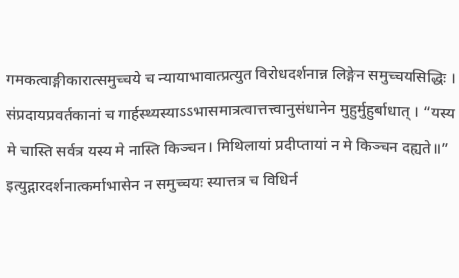गमकत्वाङ्गीकारात्समुच्चये च न्यायाभावात्प्रत्युत विरोधदर्शनान्न लिङ्गेन समुच्चयसिद्धिः । संप्रदायप्रवर्तकानां च गार्हस्थ्यस्याऽऽभासमात्रत्वात्तत्त्वानुसंधानेन मुहुर्मुहुर्बाधात् । “यस्य मे चास्ति सर्वत्र यस्य मे नास्ति किञ्चन। मिथिलायां प्रदीप्तायां न मे किञ्चन दह्यते॥” इत्युद्गारदर्शनात्कर्माभासेन न समुच्चयः स्यात्तत्र च विधिर्न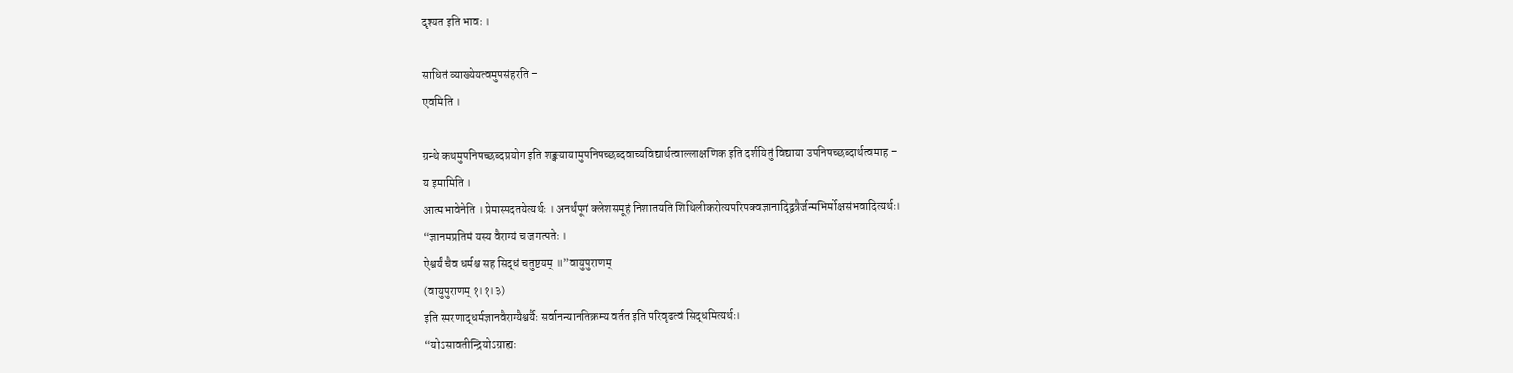दृश्यत इति भावः ।

साधितं व्याख्येयत्वमुपसंहरति –
एवमिति ।

ग्रन्थे कथमुपनिषच्छब्दप्रयोग इति शङ्क्यायामुपनिषच्छब्दवाच्यविद्यार्थत्वाल्लाक्षणिक इति दर्शयितुं विद्याया उपनिषच्छब्दार्थत्वमाह –
य इमामिति ।
आत्मभावेनेति । प्रेमास्पदतयेत्यर्थः । अनर्थंपूगं क्लेशसमूहं निशातयति शिथिलीकरोत्यपरिपक्वज्ञानाद्द्वित्रैर्जन्मभिर्मोक्षसंभवादित्यर्थः।
“ज्ञानमप्रतिमं यस्य वैराग्यं च जगत्पतेः ।
ऐश्वर्यं चैव धर्मश्च सह सिद्धं चतुष्टयम् ॥”वायुपुराणम्
(वायुपुराणम् १।१।३)
इति स्मरणाद्धर्मज्ञानवैराग्यैश्वर्यैः सर्वानन्यानतिक्रम्य वर्तत इति परिवृढत्वं सिद्धमित्यर्थः।
“योऽसावतीन्द्रियोऽग्राह्यः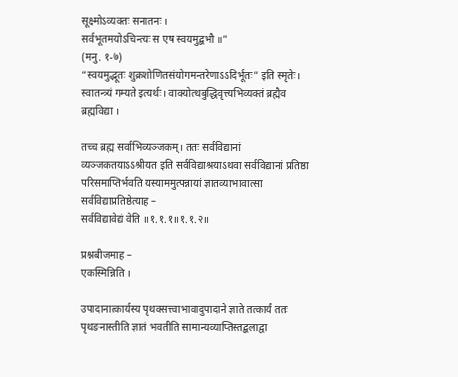सूक्ष्मोऽव्यक्तः सनातनः ।
सर्वभूतमयोऽचिन्त्यः स एष स्वयमुद्बभौ ॥”
(मनु. १-७)
“स्वयमुद्भूतः शुक्रशोणितसंयोगमन्तरेणाऽऽदिर्भूतः” इति स्मृतेः। स्वातन्त्र्यं गम्यते इत्यर्थः। वाक्योत्थबुद्धिवृत्त्यभिव्यक्तं ब्रह्मैव ब्रह्मविद्या ।

तच्च ब्रह्म सर्वाभिव्यञ्जकम्। ततः सर्वविद्यानां व्यञ्जकतयाऽऽश्रीयत इति सर्वविद्याश्रयाऽथवा सर्वविद्यानां प्रतिष्ठा परिसमाप्तिर्भवति यस्याममुत्पन्नायां ज्ञातव्याभावात्सा सर्वविद्याप्रतिष्ठेत्याह –
सर्वविद्यावेद्यं वेति ॥१.१.१॥१.१.२॥

प्रश्नबीजमाह –
एकस्मिन्निति ।

उपादानात्कार्यस्य पृथक्सत्त्वाभावादुपादाने ज्ञाते तत्कार्यं ततः पृथङनास्तीति ज्ञातं भवतीति सामान्यव्याप्तिस्तद्बलाद्वा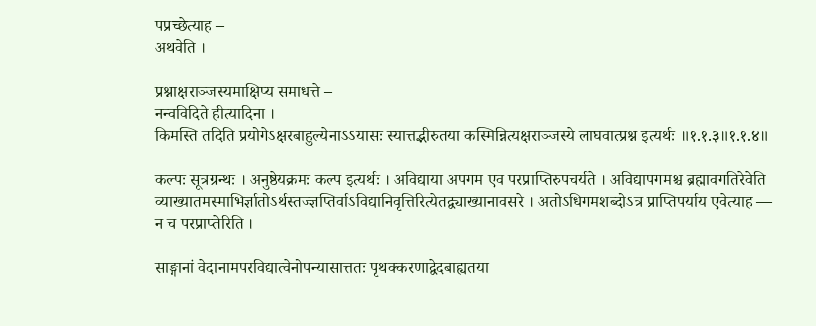पप्रच्छेत्याह –
अथवेति ।

प्रश्नाक्षराञ्जस्यमाक्षिप्य समाधत्ते –
नन्वविदिते हीत्यादिना ।
किमस्ति तदिति प्रयोगेऽक्षरबाहुल्येनाऽऽयासः स्यात्तद्भीरुतया कस्मिन्नित्यक्षराञ्जस्ये लाघवात्प्रश्न इत्यर्थः ॥१.१.३॥१.१.४॥

कल्पः सूत्रग्रन्थः । अनुष्ठेयक्रमः कल्प इत्यर्थः । अविद्याया अपगम एव परप्राप्तिरुपचर्यते । अविद्यापगमश्च ब्रह्मावगतिरेवेति व्याख्यातमस्माभिर्ज्ञातोऽर्थस्तज्ज्ञप्तिर्वाऽविद्यानिवृत्तिरित्येतद्व्याख्यानावसरे । अतोऽधिगमशब्दोऽत्र प्राप्तिपर्याय एवेत्याह —
न च परप्राप्तेरिति ।

साङ्गानां वेदानामपरविद्यात्वेनोपन्यासात्ततः पृथक्करणाद्वेदबाह्यतया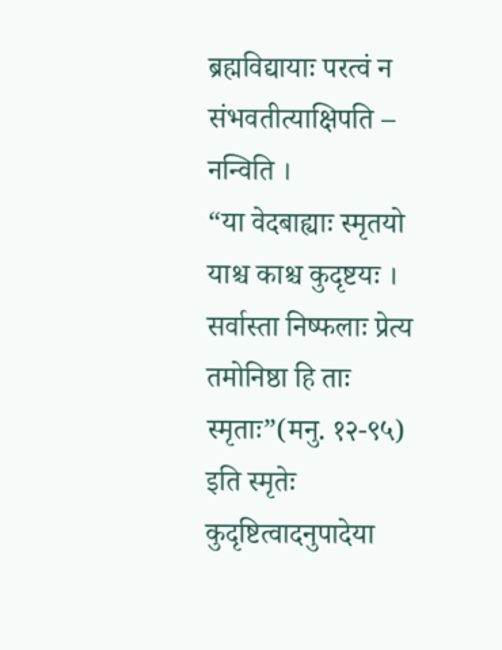ब्रह्मविद्यायाः परत्वं न संभवतीत्याक्षिपति –
नन्विति ।
“या वेदबाह्याः स्मृतयो याश्च काश्च कुदृष्टयः । सर्वास्ता निष्फलाः प्रेत्य तमोनिष्ठा हि ताः स्मृताः”(मनु. १२-९५) इति स्मृतेः कुदृष्टित्वादनुपादेया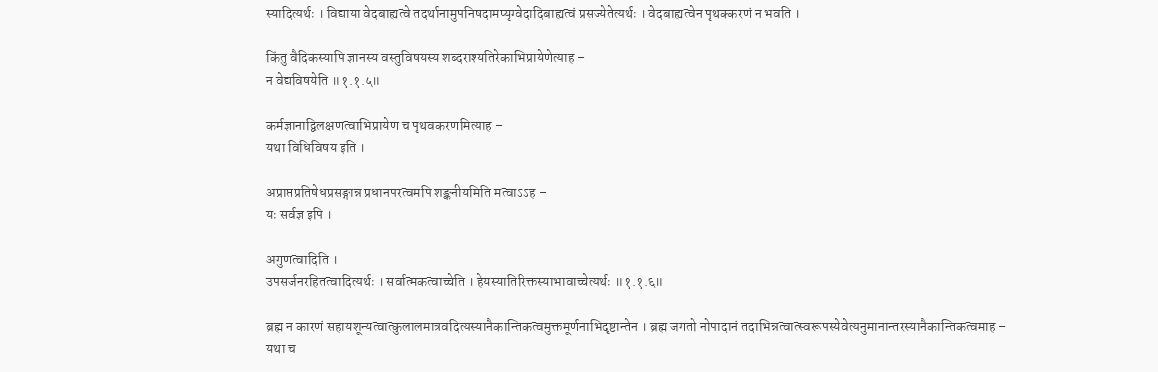स्यादित्यर्थः । विद्याया वेदबाह्यत्वे तदर्थानामुपनिषदामप्यृग्वेदादिबाह्यत्वं प्रसज्येतेत्यर्थः । वेदबाह्यत्वेन पृथक्करणं न भवति ।

किंतु वैदिकस्यापि ज्ञानस्य वस्तुविषयस्य शब्दराश्यतिरेकाभिप्रायेणेत्याह –
न वेद्यविषयेति ॥१.१.५॥

कर्मज्ञानाद्विलक्षणत्वाभिप्रायेण च पृथवकरणमित्याह –
यथा विधिविषय इति ।

अप्राप्तप्रतिषेधप्रसङ्गान्न प्रधानपरत्वमपि शङ्कनीयमिति मत्वाऽऽह –
यः सर्वज्ञ इपि ।

अगुणत्वादिति ।
उपसर्जनरहितत्वादित्यर्थः । सर्वात्मकत्वाच्चेति । हेयस्यातिरिक्तस्याभावाच्चेत्यर्थः ॥१.१.६॥

ब्रह्म न कारणं सहायशून्यत्वात्कुलालमात्रवदित्यस्यानैकान्तिकत्वमुक्तमूर्णनाभिदृष्टान्तेन । ब्रह्म जगतो नोपादानं तदाभिन्नत्वात्स्वरूपस्येवेत्यनुमानान्तरस्यानैकान्तिकत्वमाह –
यथा च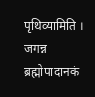पृथिव्यामिति ।
जगन्न ब्रह्मोपादानकं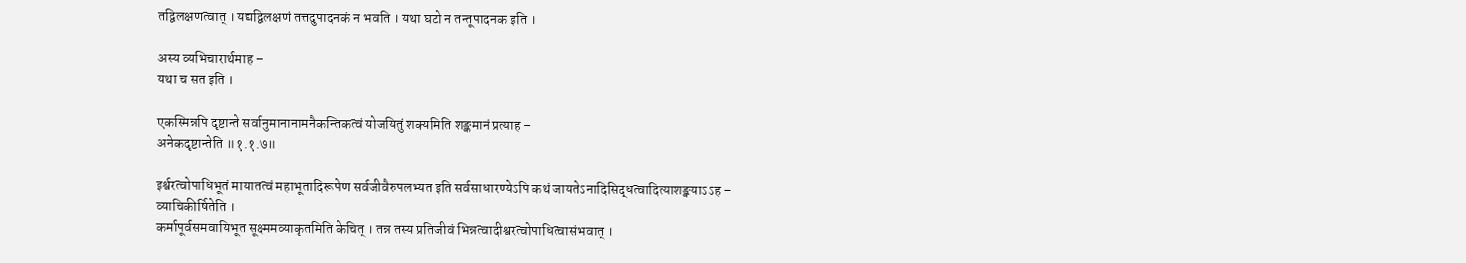तद्विलक्षणत्वात् । यद्यद्विलक्षणं तत्तदुपादनकं न भवति । यथा घटो न तन्तूपादनक इति ।

अस्य व्यभिचारार्थमाह –
यथा च सत इति ।

एकस्मिन्नपि दृष्टान्ते सर्वानुमानानामनैकन्तिकत्वं योजयितुं शक्यमिति शङ्कमानं प्रत्याह –
अनेकदृष्टान्तेति ॥१.१.७॥

इर्श्वरत्वोपाधिभूतं मायातत्वं महाभूतादिरूपेण सर्वजीवैरुपलभ्यत इति सर्वसाधारण्येऽपि कथं जायतेऽनादिसिद्धत्वादित्याशङ्क्याऽऽह –
व्याचिकीर्षितेति ।
कर्मापूर्वसमवायिभूत सूक्ष्ममव्याकृतमिति केचित् । तन्न तस्य प्रतिजीवं भिन्नत्वादीश्वरत्वोपाधित्वासंभवात् ।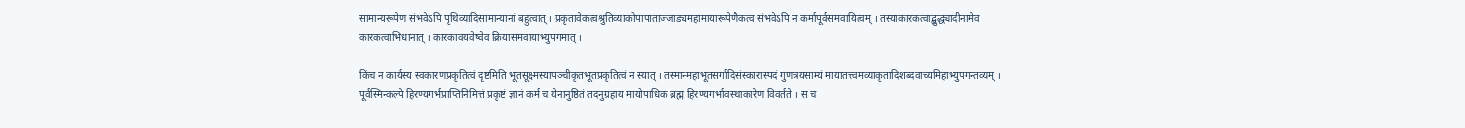सामान्यरूपेण संभवेऽपि पृथिव्यादिसामान्यानां बहुत्वात् । प्रकृतावेकत्वश्रुतिव्याकोपापाताज्जाड्यमहामायारूपेणैकत्व संभवेऽपि न कर्मापूर्वसमवायित्वम् । तस्याकारकत्वाद्बुद्ध्यादीनामेव कारकत्वाभिधानात् । कारकावयवेष्वेव क्रियासमवायाभ्युपगमात् ।

किंच न कार्यस्य स्वकारणप्रकृतित्वं दृष्टमिति भूतसूक्ष्मस्यापञ्चीकृतभूतप्रकृतित्वं न स्यात् । तस्मान्महाभूतसर्गादिसंस्कारास्पदं गुणत्रयसाम्यं मायातत्त्वमव्याकृतादिशब्दवाच्यमिहाभ्युपगन्तव्यम् । पूर्वस्मिन्कल्पे हिरण्यगर्भप्राप्तिनिमित्तं प्रकृष्टं ज्ञानं कर्म च येनानुष्ठितं तदनुग्रहाय मायोपाधिक ब्रह्म हिरण्यगर्भावस्थाकारेण विवर्तते । स च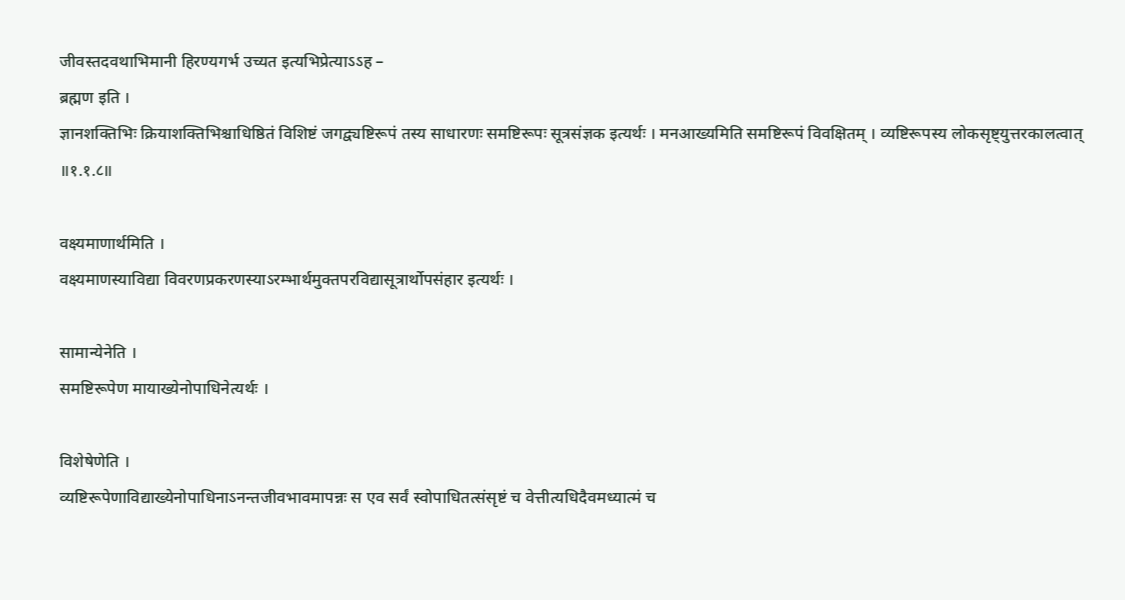जीवस्तदवथाभिमानी हिरण्यगर्भ उच्यत इत्यभिप्रेत्याऽऽह –
ब्रह्मण इति ।
ज्ञानशक्तिभिः क्रियाशक्तिभिश्चाधिष्ठितं विशिष्टं जगद्व्यष्टिरूपं तस्य साधारणः समष्टिरूपः सूत्रसंज्ञक इत्यर्थः । मनआख्यमिति समष्टिरूपं विवक्षितम् । व्यष्टिरूपस्य लोकसृष्ट्युत्तरकालत्वात् ॥१.१.८॥

वक्ष्यमाणार्थमिति ।
वक्ष्यमाणस्याविद्या विवरणप्रकरणस्याऽरम्भार्थमुक्तपरविद्यासूत्रार्थोपसंहार इत्यर्थः ।

सामान्येनेति ।
समष्टिरूपेण मायाख्येनोपाधिनेत्यर्थः ।

विशेषेणेति ।
व्यष्टिरूपेणाविद्याख्येनोपाधिनाऽनन्तजीवभावमापन्नः स एव सर्वं स्वोपाधितत्संसृष्टं च वेत्तीत्यधिदैवमध्यात्मं च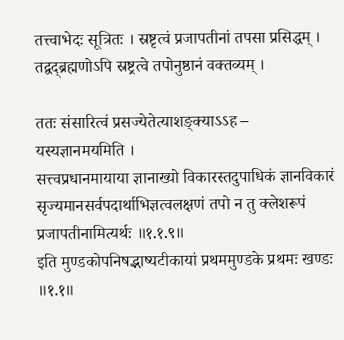तत्त्वाभेदः सूत्रितः । स्रष्टृत्वं प्रजापतीनां तपसा प्रसिद्धम् । तद्वद्ब्रह्मणोऽपि स्रष्ट्रत्वे तपोनुष्ठानं वक्तव्यम् ।

ततः संसारित्वं प्रसज्येतेत्याशङ्क्याऽऽह –
यस्यज्ञानमयमिति ।
सत्त्वप्रधानमायाया ज्ञानाख्यो विकारस्तदुपाधिकं ज्ञानविकारं सृज्यमानसर्वपदार्थाभिज्ञत्वलक्षणं तपो न तु क्लेशरूपं प्रजापतीनामित्यर्थः ॥१.१.९॥
इति मुण्डकोपनिषद्भाष्यटीकायां प्रथममुण्डके प्रथमः खण्डः ॥१.१॥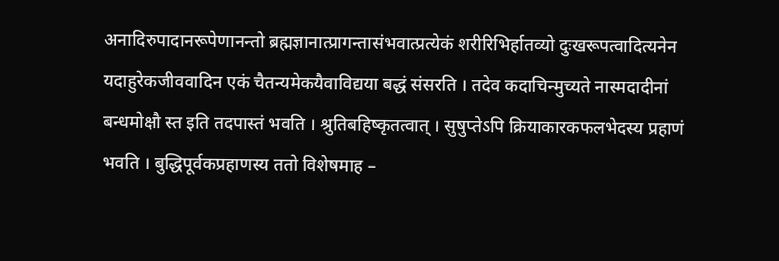अनादिरुपादानरूपेणानन्तो ब्रह्मज्ञानात्प्रागन्तासंभवात्प्रत्येकं शरीरिभिर्हातव्यो दुःखरूपत्वादित्यनेन यदाहुरेकजीववादिन एकं चैतन्यमेकयैवाविद्यया बद्धं संसरति । तदेव कदाचिन्मुच्यते नास्मदादीनां बन्धमोक्षौ स्त इति तदपास्तं भवति । श्रुतिबहिष्कृतत्वात् । सुषुप्तेऽपि क्रियाकारकफलभेदस्य प्रहाणं भवति । बुद्धिपूर्वकप्रहाणस्य ततो विशेषमाह –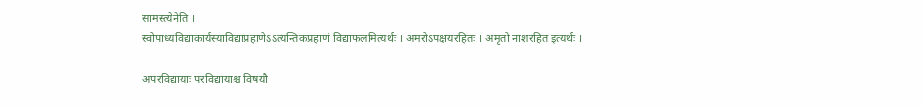सामस्त्येनेति ।
स्वोपाध्यविद्याकार्यस्याविद्याप्रहाणेऽऽत्यन्तिकप्रहाणं विद्याफलमित्यर्थः । अमरोऽपक्षयरहितः । अमृतो नाशरहित इत्यर्थः ।

अपरविद्यायाः परविद्यायाश्च विषयौ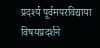प्रदर्श्य पूर्वमपरविद्याया विषयप्रदर्शने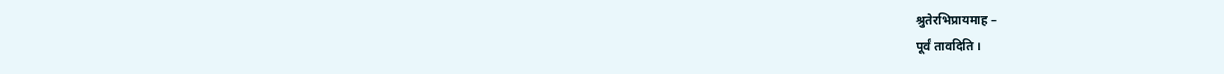श्रुतेरभिप्रायमाह –
पूर्वं तावदिति ।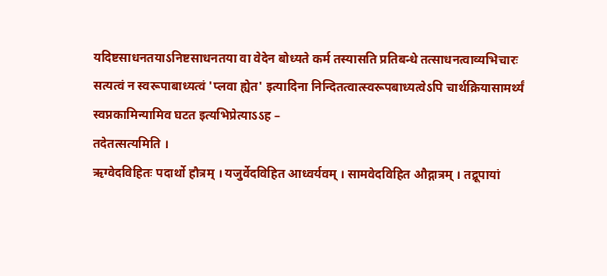यदिष्टसाधनतयाऽनिष्टसाधनतया वा वेदेन बोध्यते कर्म तस्यासति प्रतिबन्धे तत्साधनत्वाव्यभिचारः सत्यत्वं न स्वरूपाबाध्यत्वं 'प्लवा ह्येत' इत्यादिना निन्दितत्वात्स्वरूपबाध्यत्वेऽपि चार्थक्रियासामर्थ्यं स्वप्नकामिन्यामिव घटत इत्यभिप्रेत्याऽऽह –
तदेतत्सत्यमिति ।
ऋग्वेदविहितः पदार्थो हौत्रम् । यजुर्वेदविहित आध्वर्यवम् । सामवेदविहित औद्गात्रम् । तद्रूपायां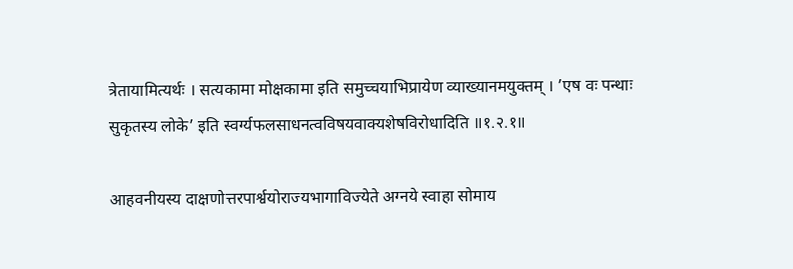त्रेतायामित्यर्थः । सत्यकामा मोक्षकामा इति समुच्चयाभिप्रायेण व्याख्यानमयुक्तम् । ’एष वः पन्थाः सुकृतस्य लोके’ इति स्वर्ग्यफलसाधनत्वविषयवाक्यशेषविरोधादिति ॥१.२.१॥

आहवनीयस्य दाक्षणोत्तरपार्श्वयोराज्यभागाविज्येते अग्नये स्वाहा सोमाय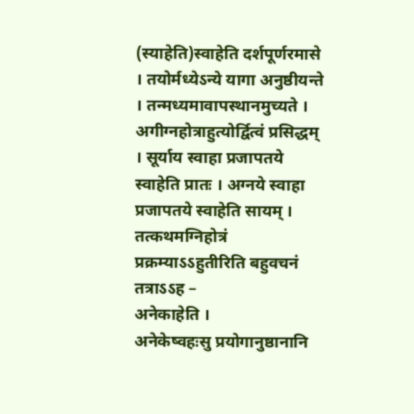(स्याहेति)स्वाहेति दर्शपूर्णरमासे । तयोर्मध्येऽन्ये यागा अनुष्ठीयन्ते । तन्मध्यमावापस्थानमुच्यते । अगीग्नहोत्राहुत्योर्द्वित्वं प्रसिद्धम् । सूर्याय स्वाहा प्रजापतये स्वाहेति प्रातः । अग्नये स्वाहा प्रजापतये स्वाहेति सायम् । तत्कथमग्निहोत्रं प्रक्रम्याऽऽहुतीरिति बहुवचनं तत्राऽऽह –
अनेकाहेति ।
अनेकेष्वहःसु प्रयोगानुष्ठानानि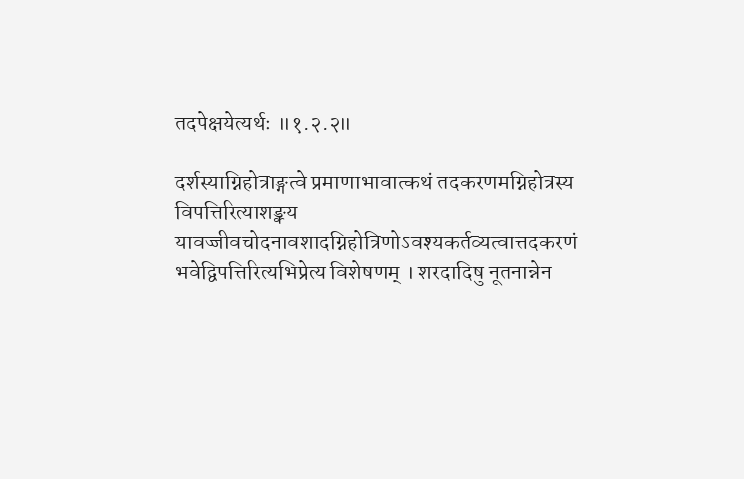तदपेक्षयेत्यर्थः ॥१.२.२॥

दर्शस्याग्निहोत्राङ्गत्वे प्रमाणाभावात्कथं तदकरणमग्निहोत्रस्य विपत्तिरित्याशङ्क्य यावज्जीवचोदनावशादग्निहोत्रिणोऽवश्यकर्तव्यत्वात्तदकरणं भवेद्विपत्तिरित्यभिप्रेत्य विशेषणम् । शरदादिषु नूतनान्नेन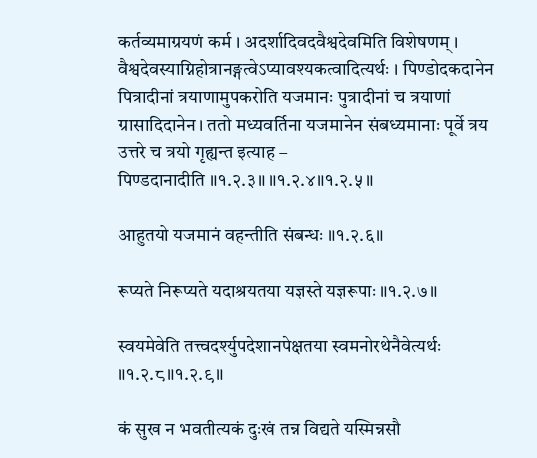कर्तव्यमाग्रयणं कर्म । अदर्शादिवदवैश्वदेवमिति विशेषणम् । वैश्वदेवस्याग्निहोत्रानङ्गत्वेऽप्यावश्यकत्वादित्यर्थः । पिण्डोदकदानेन पित्रादीनां त्रयाणामुपकरोति यजमानः पुत्रादीनां च त्रयाणां ग्रासादिदानेन। ततो मध्यवर्तिना यजमानेन संबध्यमानाः पूर्वे त्रय उत्तरे च त्रयो गृह्यन्त इत्याह –
पिण्डदानादीति ॥१.२.३॥ ॥१.२.४॥१.२.५॥

आहुतयो यजमानं वहन्तीति संबन्धः ॥१.२.६॥

रूप्यते निरूप्यते यदाश्रयतया यज्ञस्ते यज्ञरूपाः ॥१.२.७॥

स्वयमेवेति तत्त्वदर्श्युपदेशानपेक्षतया स्वमनोरथेनैवेत्यर्थः ॥१.२.८॥१.२.९॥

कं सुख न भवतीत्यकं दुःखं तन्न विद्यते यस्मिन्नसौ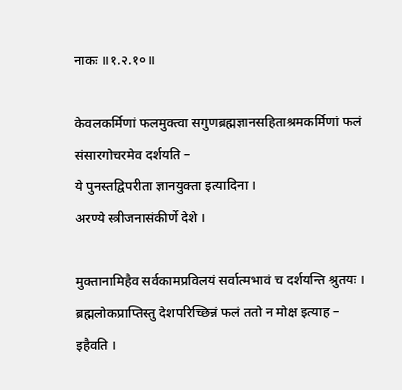नाकः ॥१.२.१०॥

केवलकर्मिणां फलमुक्त्वा सगुणब्रह्मज्ञानसहिताश्रमकर्मिणां फलं संसारगोचरमेव दर्शयति –
ये पुनस्तद्विपरीता ज्ञानयुक्ता इत्यादिना ।
अरण्ये स्त्रीजनासंकीर्णे देशे ।

मुक्तानामिहैव सर्वकामप्रविलयं सर्वात्मभावं च दर्शयन्ति श्रुतयः । ब्रह्मलोकप्राप्तिस्तु देशपरिच्छिन्नं फलं ततो न मोक्ष इत्याह –
इहैवति ।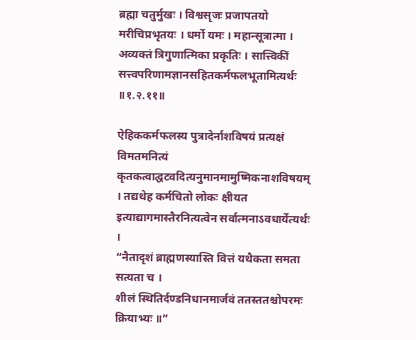ब्रह्मा चतुर्मुखः । विश्वसृजः प्रजापतयो मरीचिप्रभृतयः । धर्मो यमः । महान्सूत्रात्मा । अव्यक्तं त्रिगुणात्मिका प्रकृतिः । सात्त्विकीं सत्त्वपरिणामज्ञानसहितकर्मफलभूतामित्यर्थः ॥१.२.११॥

ऐहिककर्मफलस्य पुत्रादेर्नाशविषयं प्रत्यक्षं विमतमनित्यं कृतकत्वाद्घटवदित्यनुमानमामुष्मिकनाशविषयम् । तद्यथेह कर्मचितो लोकः क्षीयत इत्याद्यागमास्तैरनित्यत्वेन सर्वात्मनाऽवधार्येत्यर्थः ।
“नैतादृशं ब्राह्मणस्यास्ति वित्तं यथैकता समता सत्यता च ।
शीलं स्थितिर्दण्डनिधानमार्जवं ततस्ततश्चोपरमः क्रियाभ्यः ॥”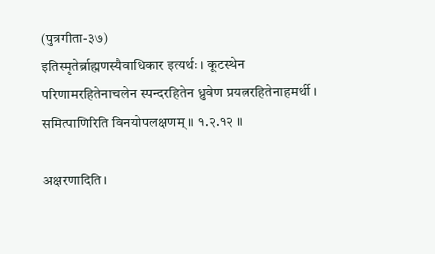(पुत्रगीता-३७)
इतिस्मृतेर्ब्राह्मणस्यैवाधिकार इत्यर्थः । कूटस्थेन परिणामरहितेनाचलेन स्पन्दरहितेन ध्रुवेण प्रयत्नरहितेनाहमर्थी । समित्पाणिरिति विनयोपलक्षणम् ॥ १.२.१२ ॥

अक्षरणादिति।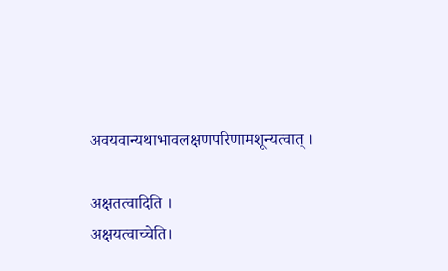अवयवान्यथाभावलक्षणपरिणामशून्यत्वात् ।

अक्षतत्वादिति ।
अक्षयत्वाच्चेति।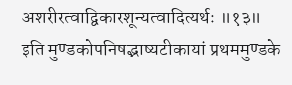अशरीरत्वाद्विकारशून्यत्वादित्यर्थः ॥१३॥
इति मुण्डकोपनिषद्भाष्यटीकायां प्रथममुण्डके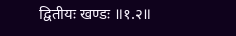द्वितीयः खण्डः ॥१.२॥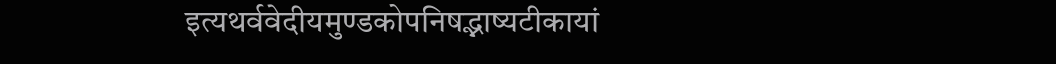इत्यथर्ववेदीयमुण्डकोपनिषद्भाष्यटीकायां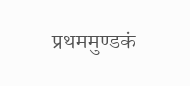प्रथममुण्डकं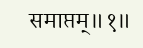समाप्तम्॥१॥